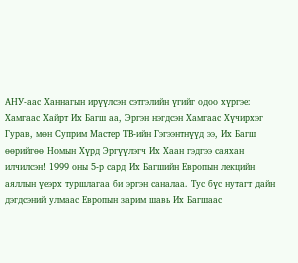АНУ-аас Ханнагын ирүүлсэн сэтгэлийн үгийг одоо хүргэе: Хамгаас Хайрт Их Багш аа, Эргэн нэгдсэн Хамгаас Хүчирхэг Гурав, мөн Суприм Мастер ТВ-ийн Гэгээнтнүүд ээ, Их Багш өөрийгөө Номын Хүрд Эргүүлэгч Их Хаан гэдгээ саяхан илчилсэн! 1999 оны 5-р сард Их Багшийн Европын лекцийн аяллын үеэрх туршлагаа би эргэн саналаа. Тус бүс нутагт дайн дэгдсэний улмаас Европын зарим шавь Их Багшаас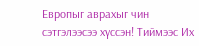Европыг аврахыг чин сэтгэлээсээ хүссэн! Тиймээс Их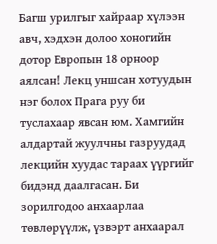Багш урилгыг хайраар хүлээн авч, хэдхэн долоо хоногийн дотор Европын 18 орноор аялсан! Лекц уншсан хотуудын нэг болох Прага руу би туслахаар явсан юм. Хамгийн алдартай жуулчны газруудад лекцийн хуудас тараах үүргийг бидэнд даалгасан. Би зорилгодоо анхаарлаа төвлөрүүлж, үзвэрт анхаарал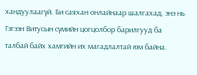хандуулаагүй. Би саяхан онлайнаар шалгахад, энэ нь Гэгээн Витусын сүмийн цогцолбор барилгууд ба талбай байх хамгийн их магадлалтай юм байна.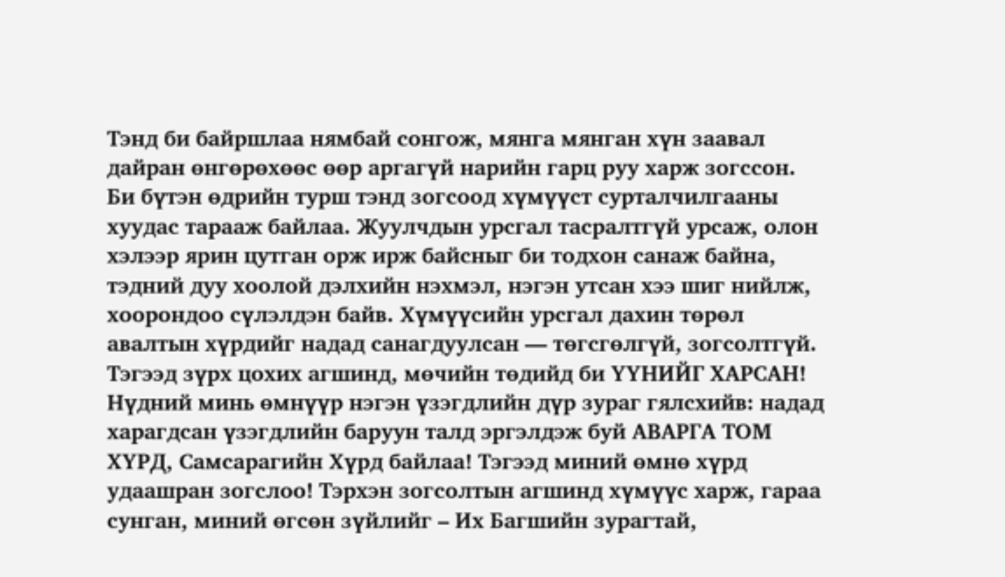Тэнд би байршлаа нямбай сонгож, мянга мянган хүн заавал дайран өнгөрөхөөс өөр аргагүй нарийн гарц руу харж зогссон. Би бүтэн өдрийн турш тэнд зогсоод хүмүүст сурталчилгааны хуудас тарааж байлаа. Жуулчдын урсгал тасралтгүй урсаж, олон хэлээр ярин цутган орж ирж байсныг би тодхон санаж байна, тэдний дуу хоолой дэлхийн нэхмэл, нэгэн утсан хээ шиг нийлж, хоорондоо сүлэлдэн байв. Хүмүүсийн урсгал дахин төрөл авалтын хүрдийг надад санагдуулсан — төгсгөлгүй, зогсолтгүй. Тэгээд зүрх цохих агшинд, мөчийн төдийд би ҮҮНИЙГ ХАРСАН! Нүдний минь өмнүүр нэгэн үзэгдлийн дүр зураг гялсхийв: надад харагдсан үзэгдлийн баруун талд эргэлдэж буй АВАРГА ТОМ ХҮРД, Самсарагийн Хүрд байлаа! Тэгээд миний өмнө хүрд удаашран зогслоо! Тэрхэн зогсолтын агшинд хүмүүс харж, гараа сунган, миний өгсөн зүйлийг – Их Багшийн зурагтай,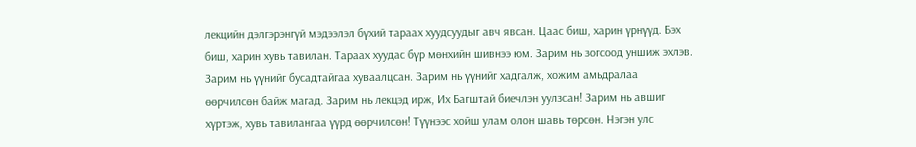лекцийн дэлгэрэнгүй мэдээлэл бүхий тараах хуудсуудыг авч явсан. Цаас биш, харин үрнүүд. Бэх биш, харин хувь тавилан. Тараах хуудас бүр мөнхийн шивнээ юм. Зарим нь зогсоод уншиж эхлэв. Зарим нь үүнийг бусадтайгаа хуваалцсан. Зарим нь үүнийг хадгалж, хожим амьдралаа өөрчилсөн байж магад. Зарим нь лекцэд ирж, Их Багштай биечлэн уулзсан! Зарим нь авшиг хүртэж, хувь тавилангаа үүрд өөрчилсөн! Түүнээс хойш улам олон шавь төрсөн. Нэгэн улс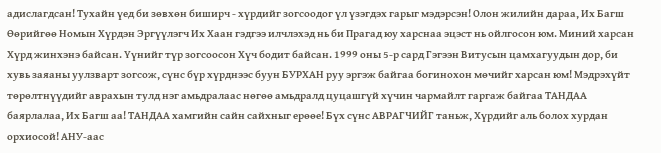адислагдсан! Тухайн үед би зөвхөн биширч - хүрдийг зогсоодог үл үзэгдэх гарыг мэдэрсэн! Олон жилийн дараа, Их Багш Өөрийгөө Номын Хүрдэн Эргүүлэгч Их Хаан гэдгээ илчлэхэд нь би Прагад юу харснаа эцэст нь ойлгосон юм. Миний харсан Хүрд жинхэнэ байсан. Үүнийг түр зогсоосон Хүч бодит байсан. 1999 оны 5-р сард Гэгээн Витусын цамхагуудын дор, би хувь заяаны уулзварт зогсож, сүнс бүр хүрднээс буун БУРХАН руу эргэж байгаа богинохон мөчийг харсан юм! Мэдрэхүйт төрөлтнүүдийг аврахын тулд нэг амьдралаас нөгөө амьдралд цуцашгүй хүчин чармайлт гаргаж байгаа ТАНДАА баярлалаа, Их Багш аа! ТАНДАА хамгийн сайн сайхныг ерөөе! Бүх сүнс АВРАГЧИЙГ таньж, Хүрдийг аль болох хурдан орхиосой! АНУ-аас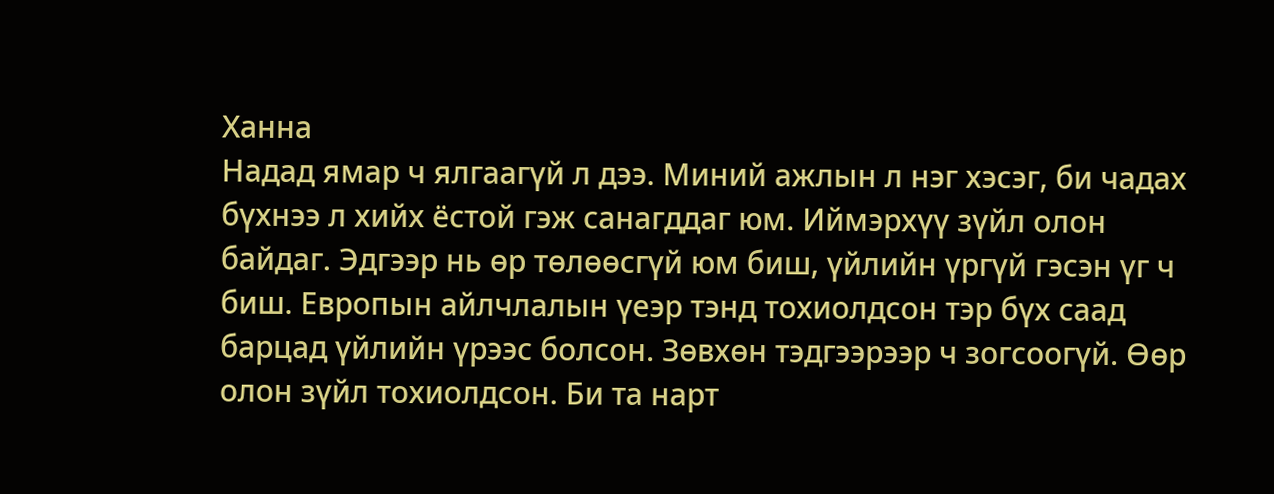Ханна
Надад ямар ч ялгаагүй л дээ. Миний ажлын л нэг хэсэг, би чадах бүхнээ л хийх ёстой гэж санагддаг юм. Иймэрхүү зүйл олон байдаг. Эдгээр нь өр төлөөсгүй юм биш, үйлийн үргүй гэсэн үг ч биш. Европын айлчлалын үеэр тэнд тохиолдсон тэр бүх саад барцад үйлийн үрээс болсон. Зөвхөн тэдгээрээр ч зогсоогүй. Өөр олон зүйл тохиолдсон. Би та нарт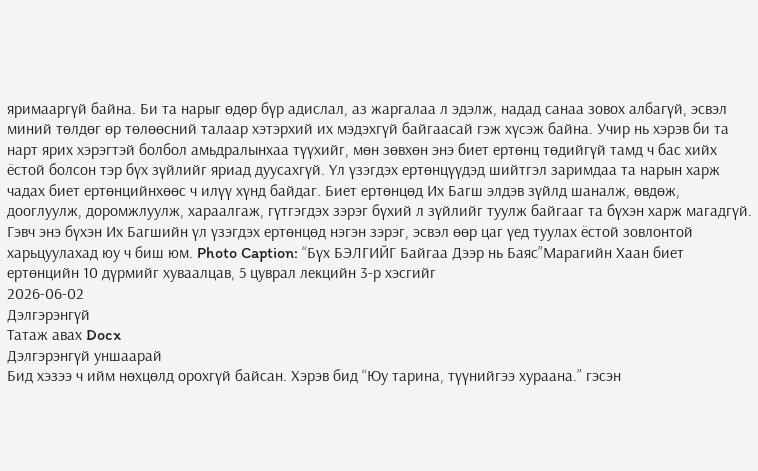яримааргүй байна. Би та нарыг өдөр бүр адислал, аз жаргалаа л эдэлж, надад санаа зовох албагүй, эсвэл миний төлдөг өр төлөөсний талаар хэтэрхий их мэдэхгүй байгаасай гэж хүсэж байна. Учир нь хэрэв би та нарт ярих хэрэгтэй болбол амьдралынхаа түүхийг, мөн зөвхөн энэ биет ертөнц төдийгүй тамд ч бас хийх ёстой болсон тэр бүх зүйлийг яриад дуусахгүй. Үл үзэгдэх ертөнцүүдэд шийтгэл заримдаа та нарын харж чадах биет ертөнцийнхөөс ч илүү хүнд байдаг. Биет ертөнцөд Их Багш элдэв зүйлд шаналж, өвдөж, дооглуулж, доромжлуулж, хараалгаж, гүтгэгдэх зэрэг бүхий л зүйлийг туулж байгааг та бүхэн харж магадгүй. Гэвч энэ бүхэн Их Багшийн үл үзэгдэх ертөнцөд нэгэн зэрэг, эсвэл өөр цаг үед туулах ёстой зовлонтой харьцуулахад юу ч биш юм. Photo Caption: “Бүх БЭЛГИЙГ Байгаа Дээр нь Баяс”Марагийн Хаан биет ертөнцийн 10 дүрмийг хуваалцав, 5 цуврал лекцийн 3-р хэсгийг
2026-06-02
Дэлгэрэнгүй
Татаж авах Docx
Дэлгэрэнгүй уншаарай
Бид хэзээ ч ийм нөхцөлд орохгүй байсан. Хэрэв бид “Юу тарина, түүнийгээ хураана.” гэсэн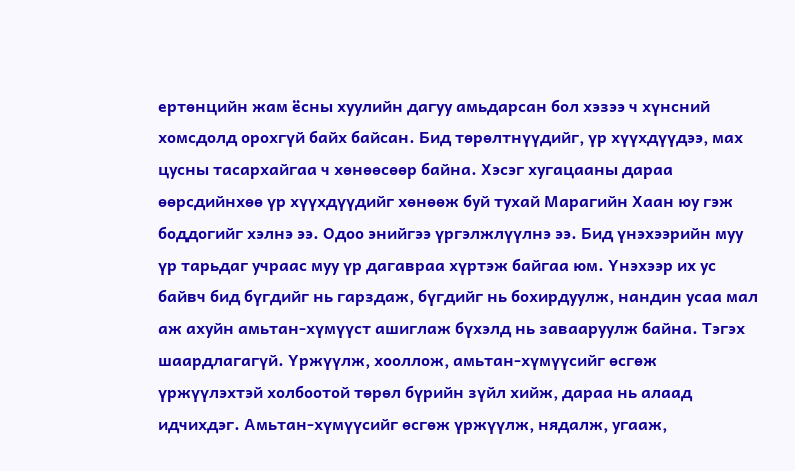ертөнцийн жам ёсны хуулийн дагуу амьдарсан бол хэзээ ч хүнсний хомсдолд орохгүй байх байсан. Бид төрөлтнүүдийг, үр хүүхдүүдээ, мах цусны тасархайгаа ч хөнөөсөөр байна. Хэсэг хугацааны дараа өөрсдийнхөө үр хүүхдүүдийг хөнөөж буй тухай Марагийн Хаан юу гэж боддогийг хэлнэ ээ. Одоо энийгээ үргэлжлүүлнэ ээ. Бид үнэхээрийн муу үр тарьдаг учраас муу үр дагавраа хүртэж байгаа юм. Үнэхээр их ус байвч бид бүгдийг нь гарздаж, бүгдийг нь бохирдуулж, нандин усаа мал аж ахуйн амьтан-хүмүүст ашиглаж бүхэлд нь завааруулж байна. Тэгэх шаардлагагүй. Үржүүлж, хооллож, амьтан-хүмүүсийг өсгөж үржүүлэхтэй холбоотой төрөл бүрийн зүйл хийж, дараа нь алаад идчихдэг. Амьтан-хүмүүсийг өсгөж үржүүлж, нядалж, угааж,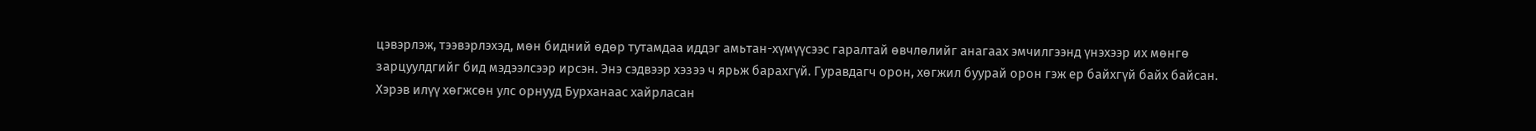цэвэрлэж, тээвэрлэхэд, мөн бидний өдөр тутамдаа иддэг амьтан-хүмүүсээс гаралтай өвчлөлийг анагаах эмчилгээнд үнэхээр их мөнгө зарцуулдгийг бид мэдээлсээр ирсэн. Энэ сэдвээр хэзээ ч ярьж барахгүй. Гуравдагч орон, хөгжил буурай орон гэж ер байхгүй байх байсан. Хэрэв илүү хөгжсөн улс орнууд Бурханаас хайрласан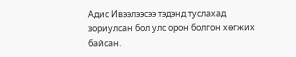Адис Ивээлээсээ тэдэнд туслахад зориулсан бол улс орон болгон хөгжих байсан.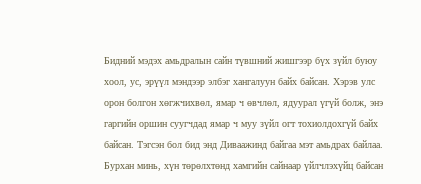Бидний мэдэх амьдралын сайн түвшний жишгээр бүх зүйл буюу хоол, ус, эрүүл мэндээр элбэг хангалуун байх байсан. Хэрэв улс орон болгон хөгжчихвөл, ямар ч өвчлөл, ядуурал үгүй болж, энэ гаргийн оршин суугчдад ямар ч муу зүйл огт тохиолдохгүй байх байсан. Тэгсэн бол бид энд Диваажинд байгаа мэт амьдрах байлаа. Бурхан минь, хүн төрөлхтөнд хамгийн сайнаар үйлчлэхүйц байсан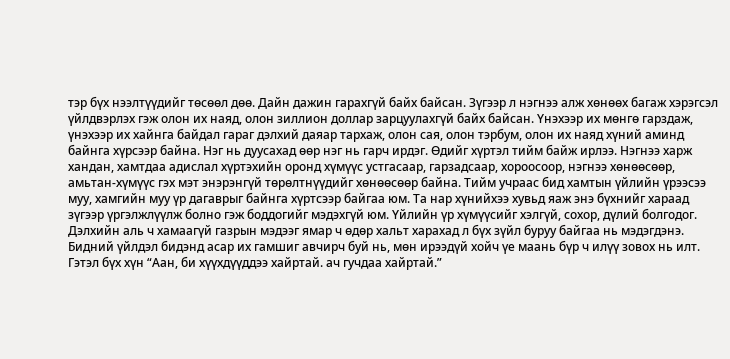тэр бүх нээлтүүдийг төсөөл дөө. Дайн дажин гарахгүй байх байсан. Зүгээр л нэгнээ алж хөнөөх багаж хэрэгсэл үйлдвэрлэх гэж олон их наяд, олон зиллион доллар зарцуулахгүй байх байсан. Үнэхээр их мөнгө гарздаж, үнэхээр их хайнга байдал гараг дэлхий даяар тархаж, олон сая, олон тэрбум, олон их наяд хүний аминд байнга хүрсээр байна. Нэг нь дуусахад өөр нэг нь гарч ирдэг. Өдийг хүртэл тийм байж ирлээ. Нэгнээ харж хандан, хамтдаа адислал хүртэхийн оронд хүмүүс устгасаар, гарзадсаар, хороосоор, нэгнээ хөнөөсөөр, амьтан-хүмүүс гэх мэт энэрэнгүй төрөлтнүүдийг хөнөөсөөр байна. Тийм учраас бид хамтын үйлийн үрээсээ муу, хамгийн муу үр дагаврыг байнга хүртсээр байгаа юм. Та нар хүнийхээ хувьд яаж энэ бүхнийг хараад зүгээр үргэлжлүүлж болно гэж боддогийг мэдэхгүй юм. Үйлийн үр хүмүүсийг хэлгүй, сохор, дүлий болгодог. Дэлхийн аль ч хамаагүй газрын мэдээг ямар ч өдөр хальт харахад л бүх зүйл буруу байгаа нь мэдэгдэнэ. Бидний үйлдэл бидэнд асар их гамшиг авчирч буй нь, мөн ирээдүй хойч үе маань бүр ч илүү зовох нь илт. Гэтэл бүх хүн “Аан, би хүүхдүүддээ хайртай. ач гучдаа хайртай.”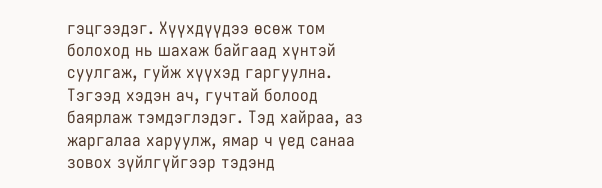гэцгээдэг. Хүүхдүүдээ өсөж том болоход нь шахаж байгаад хүнтэй суулгаж, гуйж хүүхэд гаргуулна. Тэгээд хэдэн ач, гучтай болоод баярлаж тэмдэглэдэг. Тэд хайраа, аз жаргалаа харуулж, ямар ч үед санаа зовох зүйлгүйгээр тэдэнд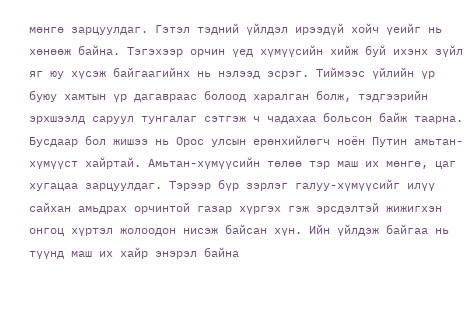мөнгө зарцуулдаг. Гэтэл тэдний үйлдэл ирээдүй хойч үеийг нь хөнөөж байна. Тэгэхээр орчин үед хүмүүсийн хийж буй ихэнх зүйл яг юу хүсэж байгаагийнх нь нэлээд эсрэг. Тиймээс үйлийн үр буюу хамтын үр дагавраас болоод харалган болж, тэдгээрийн эрхшээлд саруул тунгалаг сэтгэж ч чадахаа больсон байж таарна. Бусдаар бол жишээ нь Орос улсын ерөнхийлөгч ноён Путин амьтан-хүмүүст хайртай. Амьтан-хүмүүсийн төлөө тэр маш их мөнгө, цаг хугацаа зарцуулдаг. Тэрээр бүр зэрлэг галуу-хүмүүсийг илүү сайхан амьдрах орчинтой газар хүргэх гэж эрсдэлтэй жижигхэн онгоц хүртэл жолоодон нисэж байсан хүн. Ийн үйлдэж байгаа нь түүнд маш их хайр энэрэл байна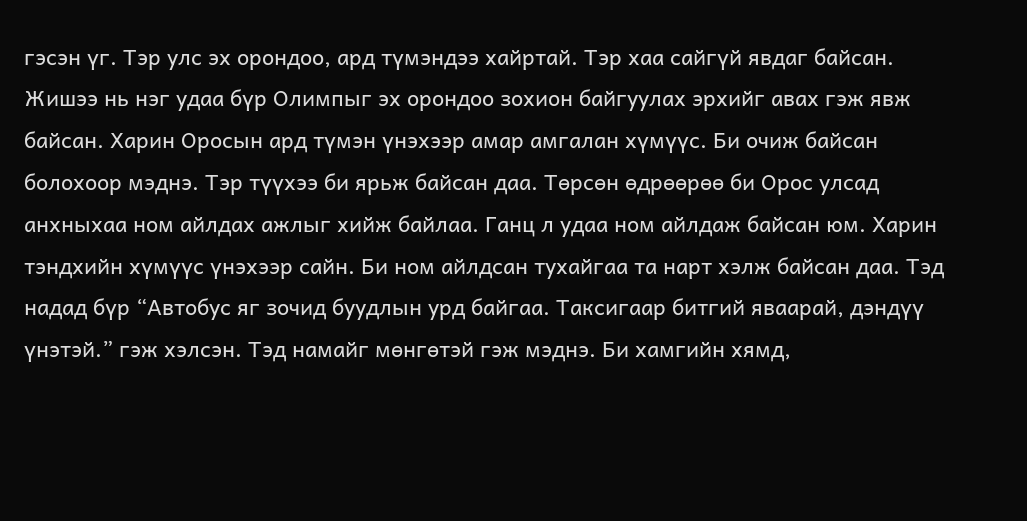гэсэн үг. Тэр улс эх орондоо, ард түмэндээ хайртай. Тэр хаа сайгүй явдаг байсан. Жишээ нь нэг удаа бүр Олимпыг эх орондоо зохион байгуулах эрхийг авах гэж явж байсан. Харин Оросын ард түмэн үнэхээр амар амгалан хүмүүс. Би очиж байсан болохоор мэднэ. Тэр түүхээ би ярьж байсан даа. Төрсөн өдрөөрөө би Орос улсад анхныхаа ном айлдах ажлыг хийж байлаа. Ганц л удаа ном айлдаж байсан юм. Харин тэндхийн хүмүүс үнэхээр сайн. Би ном айлдсан тухайгаа та нарт хэлж байсан даа. Тэд надад бүр “Автобус яг зочид буудлын урд байгаа. Таксигаар битгий яваарай, дэндүү үнэтэй.” гэж хэлсэн. Тэд намайг мөнгөтэй гэж мэднэ. Би хамгийн хямд,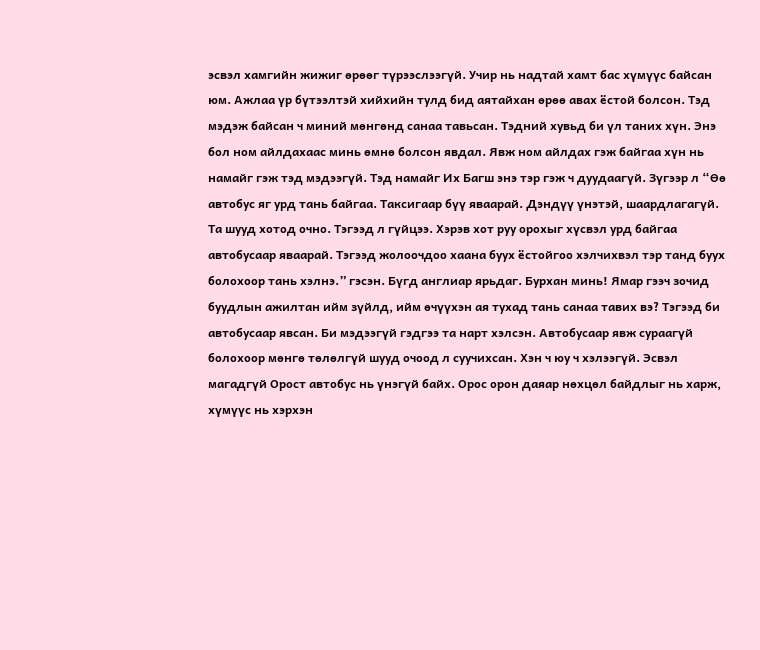эсвэл хамгийн жижиг өрөөг түрээслээгүй. Учир нь надтай хамт бас хүмүүс байсан юм. Ажлаа үр бүтээлтэй хийхийн тулд бид аятайхан өрөө авах ёстой болсон. Тэд мэдэж байсан ч миний мөнгөнд санаа тавьсан. Тэдний хувьд би үл таних хүн. Энэ бол ном айлдахаас минь өмнө болсон явдал. Явж ном айлдах гэж байгаа хүн нь намайг гэж тэд мэдээгүй. Тэд намайг Их Багш энэ тэр гэж ч дуудаагүй. Зүгээр л “Өө автобус яг урд тань байгаа. Таксигаар бүү яваарай. Дэндүү үнэтэй, шаардлагагүй. Та шууд хотод очно. Тэгээд л гүйцээ. Хэрэв хот руу орохыг хүсвэл урд байгаа автобусаар яваарай. Тэгээд жолоочдоо хаана буух ёстойгоо хэлчихвэл тэр танд буух болохоор тань хэлнэ.” гэсэн. Бүгд англиар ярьдаг. Бурхан минь! Ямар гээч зочид буудлын ажилтан ийм зүйлд, ийм өчүүхэн ая тухад тань санаа тавих вэ? Тэгээд би автобусаар явсан. Би мэдээгүй гэдгээ та нарт хэлсэн. Автобусаар явж сураагүй болохоор мөнгө төлөлгүй шууд очоод л суучихсан. Хэн ч юу ч хэлээгүй. Эсвэл магадгүй Орост автобус нь үнэгүй байх. Орос орон даяар нөхцөл байдлыг нь харж, хүмүүс нь хэрхэн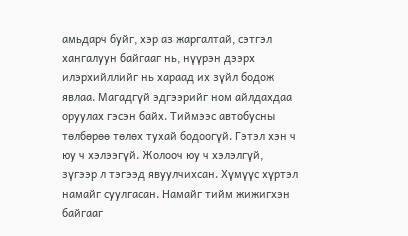амьдарч буйг, хэр аз жаргалтай, сэтгэл хангалуун байгааг нь, нүүрэн дээрх илэрхийллийг нь хараад их зүйл бодож явлаа. Магадгүй эдгээрийг ном айлдахдаа оруулах гэсэн байх. Тиймээс автобусны төлбөрөө төлөх тухай бодоогүй. Гэтэл хэн ч юу ч хэлээгүй. Жолооч юу ч хэлэлгүй, зүгээр л тэгээд явуулчихсан. Хүмүүс хүртэл намайг суулгасан. Намайг тийм жижигхэн байгааг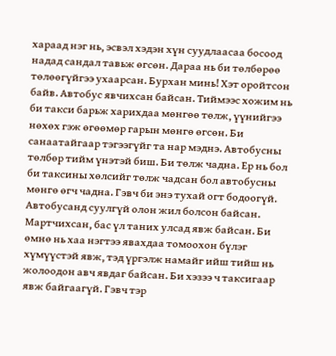хараад нэг нь, эсвэл хэдэн хүн суудлаасаа босоод надад сандал тавьж өгсөн. Дараа нь би төлбөрөө төлөөгүйгээ ухаарсан. Бурхан минь! Хэт оройтсон байв. Автобус явчихсан байсан. Тиймээс хожим нь би такси барьж харихдаа мөнгөө төлж, үүнийгээ нөхөх гэж өгөөмөр гарын мөнгө өгсөн. Би санаатайгаар тэгээгүйг та нар мэднэ. Автобусны төлбөр тийм үнэтэй биш. Би төлж чадна. Ер нь бол би таксины хөлсийг төлж чадсан бол автобусны мөнгө өгч чадна. Гэвч би энэ тухай огт бодоогүй. Автобусанд суулгүй олон жил болсон байсан. Мартчихсан, бас үл таних улсад явж байсан. Би өмнө нь хаа нэгтээ явахдаа томоохон бүлэг хүмүүстэй явж, тэд үргэлж намайг ийш тийш нь жолоодон авч явдаг байсан. Би хэзээ ч таксигаар явж байгаагүй. Гэвч тэр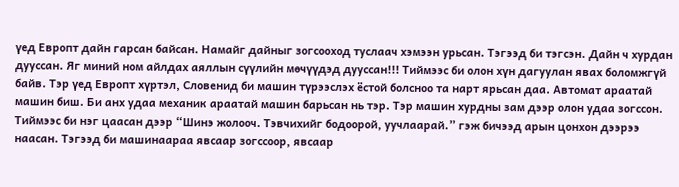үед Европт дайн гарсан байсан. Намайг дайныг зогсооход туслаач хэмээн урьсан. Тэгээд би тэгсэн. Дайн ч хурдан дууссан. Яг миний ном айлдах аяллын сүүлийн мөчүүдэд дууссан!!! Тиймээс би олон хүн дагуулан явах боломжгүй байв. Тэр үед Европт хүртэл, Словенид би машин түрээслэх ёстой болсноо та нарт ярьсан даа. Автомат араатай машин биш. Би анх удаа механик араатай машин барьсан нь тэр. Тэр машин хурдны зам дээр олон удаа зогссон. Тиймээс би нэг цаасан дээр “Шинэ жолооч. Тэвчихийг бодоорой, уучлаарай.” гэж бичээд арын цонхон дээрээ наасан. Тэгээд би машинаараа явсаар зогссоор, явсаар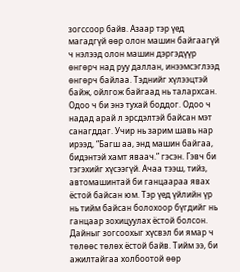зогссоор байв. Азаар тэр үед магадгүй өөр олон машин байгаагүй ч нэлээд олон машин дэргэдүүр өнгөрч над руу даллан, инээмсэглээд өнгөрч байлаа. Тэднийг хүлээцтэй байж, ойлгож байгаад нь талархсан. Одоо ч би энэ тухай боддог. Одоо ч надад арай л эрсдэлтэй байсан мэт санагддаг. Учир нь зарим шавь нар ирээд, “Багш аа, энд машин байгаа, бидэнтэй хамт яваач.” гэсэн. Гэвч би тэгэхийг хүсээгүй. Ачаа тээш, тийз, автомашинтай би ганцаараа явах ёстой байсан юм. Тэр үед үйлийн үр нь тийм байсан болохоор бүгдийг нь ганцаар зохицуулах ёстой болсон. Дайныг зогсоохыг хүсвэл би ямар ч төлөөс төлөх ёстой байв. Тийм ээ, би ажилтайгаа холбоотой өөр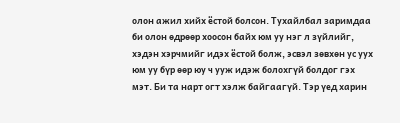олон ажил хийх ёстой болсон. Тухайлбал заримдаа би олон өдрөөр хоосон байх юм уу нэг л зүйлийг, хэдэн хэрчмийг идэх ёстой болж, эсвэл зөвхөн ус уух юм уу бүр өөр юу ч ууж идэж болохгүй болдог гэх мэт. Би та нарт огт хэлж байгаагүй. Тэр үед харин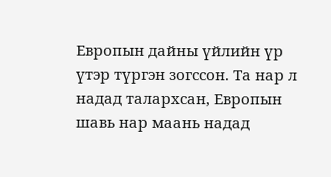Европын дайны үйлийн үр үтэр түргэн зогссон. Та нар л надад талархсан, Европын шавь нар маань надад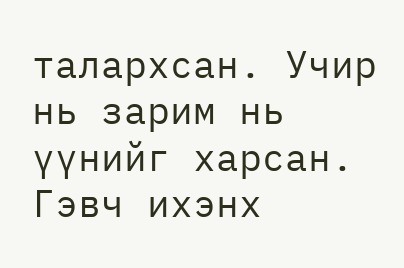талархсан. Учир нь зарим нь үүнийг харсан. Гэвч ихэнх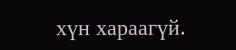хүн хараагүй.